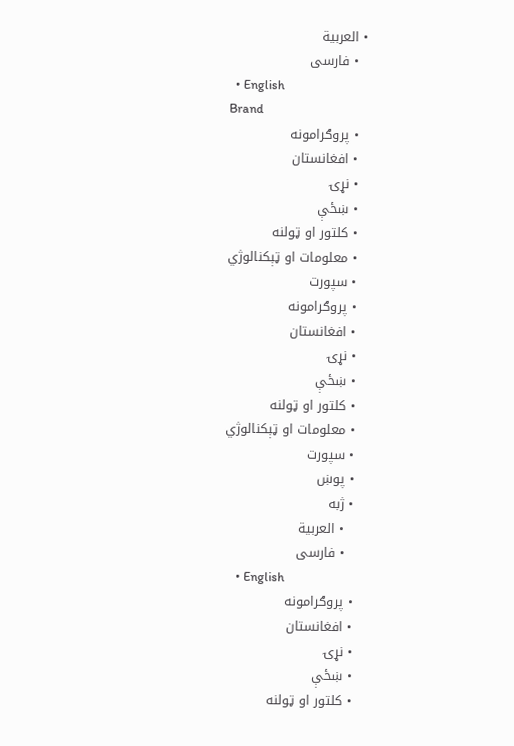• العربية
  • فارسی
  • English
Brand
  • پروګرامونه
  • افغانستان
  • نړۍ
  • ښځې
  • کلتور او ټولنه
  • معلومات او ټېکنالوژي
  • سپورت
  • پروګرامونه
  • افغانستان
  • نړۍ
  • ښځې
  • کلتور او ټولنه
  • معلومات او ټېکنالوژي
  • سپورت
  • پوښ
  • ژبه
    • العربية
    • فارسی
    • English
  • پروګرامونه
  • افغانستان
  • نړۍ
  • ښځې
  • کلتور او ټولنه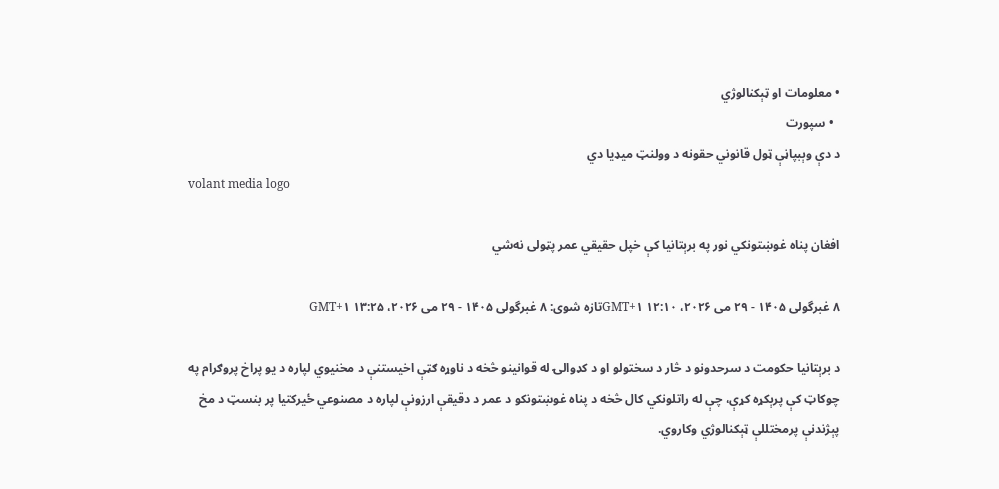• معلومات او ټېکنالوژي
  • سپورت
د دې وېبپاڼې ټول قانوني حقونه د وولنټ میډیا دي
volant media logo

افغان پناه غوښتونکي نور په برېتانیا کې خپل حقیقي عمر پټولی نه‌شي

۸ غبرگولی ۱۴۰۵ - ۲۹ می ۲۰۲۶، ۱۲:۱۰ GMT+۱تازه شوی: ۸ غبرگولی ۱۴۰۵ - ۲۹ می ۲۰۲۶، ۱۳:۲۵ GMT+۱

د برېتانیا حکومت د سرحدونو د څار د سختولو او د کډوالۍ له قوانینو څخه د ناوړه ګټې اخیستنې د مخنیوي لپاره د یو پراخ پروګرام په چوکاټ کې پرېکړه کړې، چې له راتلونکي کال څخه د پناه غوښتونکو د عمر د دقیقې ارزونې لپاره د مصنوعي ځیرکتیا پر بنسټ د مخ پېژندنې پرمختللې ټېکنالوژي وکاروي.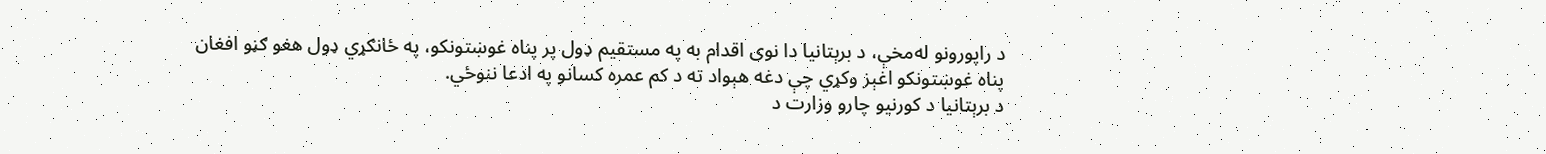د راپورونو له‌مخې، د برېتانیا دا نوی اقدام به په مستقیم ډول پر پناه غوښتونکو، په ځانګړي ډول هغو ګڼو افغان پناه غوښتونکو اغېز وکړي چې دغه هېواد ته د کم عمره کسانو په ادعا ننوځي.
د برېتانیا د کورنیو چارو وزارت د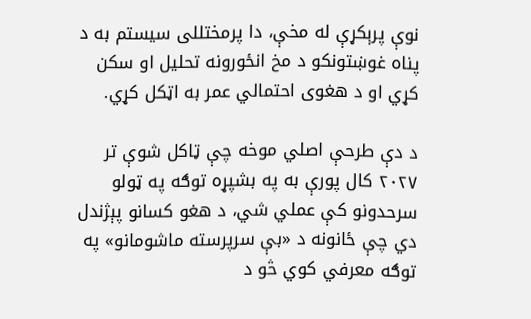نوې پرېکړې له مخې، دا پرمختللی سیستم به د پناه غوښتونکو د مخ انځورونه تحلیل او سکن کړي او د هغوی احتمالي عمر به اټکل کړي.

د دې طرحې اصلي موخه چې ټاکل شوې تر ۲۰۲۷ کال پورې به په بشپړه توګه په ټولو سرحدونو کې عملي شي، د هغو کسانو پېژندل دي چې ځانونه د «بې سرپرسته ماشومانو» په توګه معرفي کوي څو د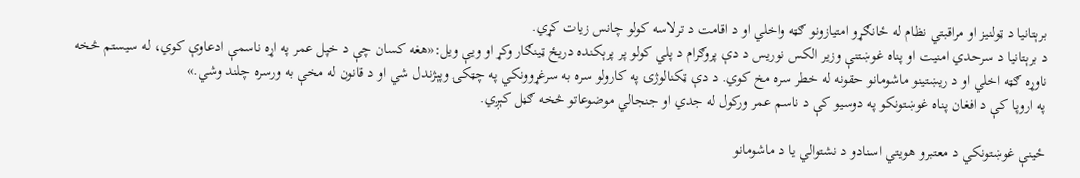برېتانیا د ټولنیز او مراقبتي نظام له ځانګړو امتیازونو ګټه واخلي او د اقامت د ترلاسه کولو چانس زیات کړي.
د برېتانیا د سرحدي امنیت او پناه غوښتنې وزیر الکس نوریس د دې پروګرام د پلي کولو پر پرېکنده دریځ ټینګار وکړ او ویې ویل:«هغه کسان چې د خپل عمر په اړه ناسمې ادعاوې کوي، له سیستم څخه ناوړه ګټه اخلي او د ریښتینو ماشومانو حقونه له خطر سره مخ کوي. د دې ټکنالوژۍ په کارولو سره به سرغړوونکي په چټکۍ وپېژندل شي او د قانون له مخې به ورسره چلند وشي.»
په اروپا کې د افغان پناه غوښتونکو په دوسیو کې د ناسم عمر ورکول له جدي او جنجالي موضوعاتو څخه ګڼل کېږي.

ځینې غوښتونکي د معتبرو هویتي اسنادو د نشتوالي یا د ماشومانو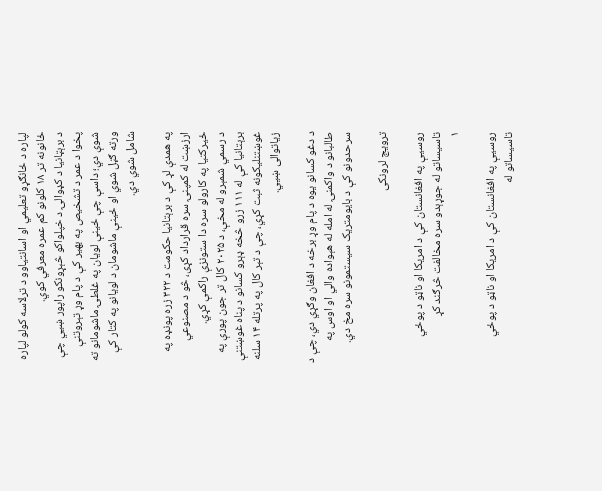لپاره د ځانګړو تعلیمي او اسانتیاوو د ترلاسه کولو لپاره ځانونه تر ۱۸ کلونو کم عمره معرفي کوي.
د برېټانیا د کډوالۍ د خپلواکو څېړونکو راپور ښيي چې پخوا د عمر د تشخیص په بهیر کې د پام وړ تېروتنې شوې دي؛ داسې چې ځینې لویان په غلطۍ ماشومانو ته ورته ګڼل شوي او ځینې ماشومان د لویانو په کتار کې شامل شوي دي.

په همدې لړ کې د برېتانیا حکومت د ۳۲۲ زره پونډه په ارزښت له کمپنۍ سره قرارداد کړی، څو د مصنوعي ځیرکتیا په کارولو سره دا ستونزې راکمې کړي.
د رسمي شمېرو له مخې، د ۲۰۲۵ کال تر جون پورې په برېتانیا کې له ۱۱۱ زرو څخه ډېرو کسانو د پناه غوښتنې غوښتنلیکونه ثبت کړي، چې د تېر کال په پرتله ۱۴ سلنه زیاتوالی ښيي.

د دغو کسانو یوه د پام وړ برخه د افغان وګړي دي، چې د طالبانو د واکمنۍ له امله له هېواده والي او اوس په سرحدونو کې د بایومتریک سیستمونو سره مخ دي.

ترویج لرونکی

روسیې په افغانستان کې د امریکا او ناټو د پوځي تاسیساتو له جوړېدو سره مخالفت څرګند کړ
۱

روسیې په افغانستان کې د امریکا او ناټو د پوځي تاسیساتو له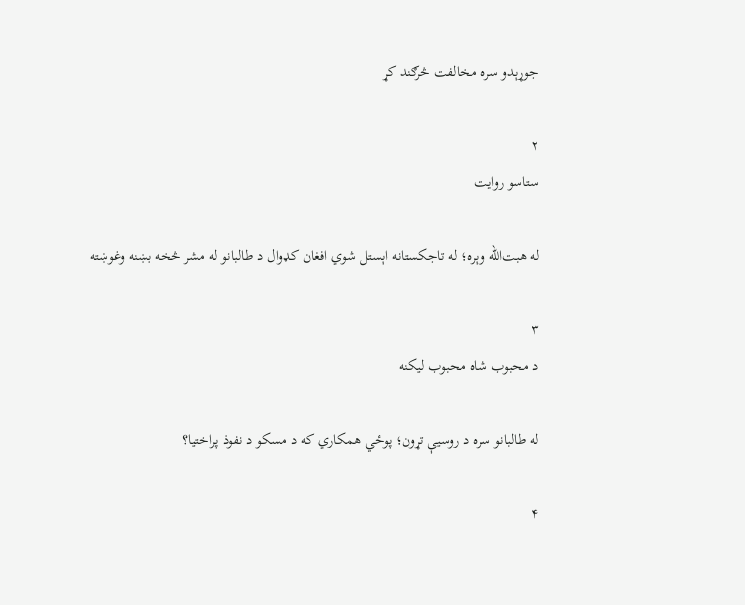جوړېدو سره مخالفت څرګند کړ

۲
ستاسو روایت

له هبت‌الله وېره؛ له تاجکستانه اېستل شوي افغان کډوال د طالبانو له مشر څخه بښنه وغوښته

۳
د محبوب شاه محبوب لیکنه

له طالبانو سره د روسیې تړون؛ پوځي همکاري که د مسکو د نفوذ پراختیا؟

۴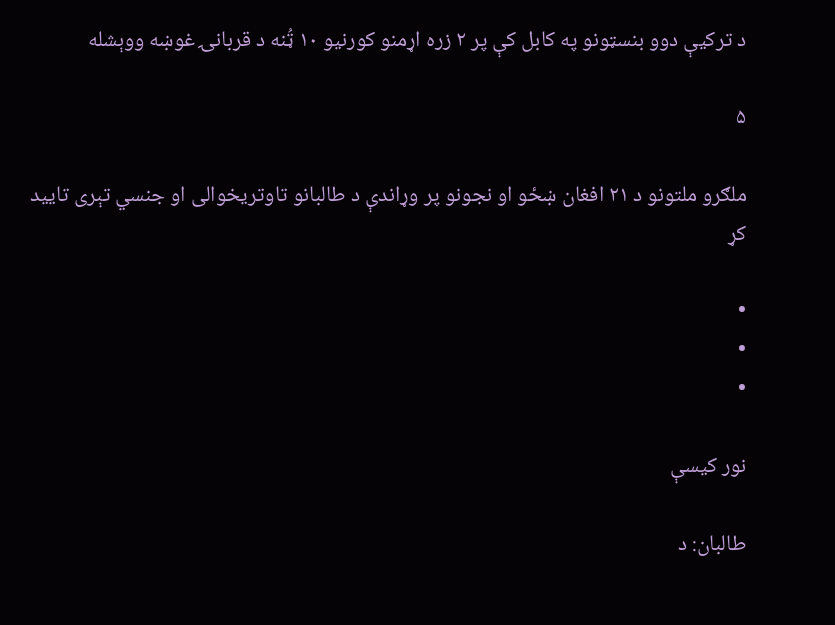د ترکیې دوو بنسټونو په کابل کې پر ۲ زره اړمنو کورنیو ۱۰ ټُنه د قربانۍ غوښه ووېشله

۵

ملګرو ملتونو د ۲۱ افغان ښځو او نجونو پر وړاندې د طالبانو تاوتریخوالی او جنسي تېری تایید کړ

•
•
•

نور کیسې

طالبان: د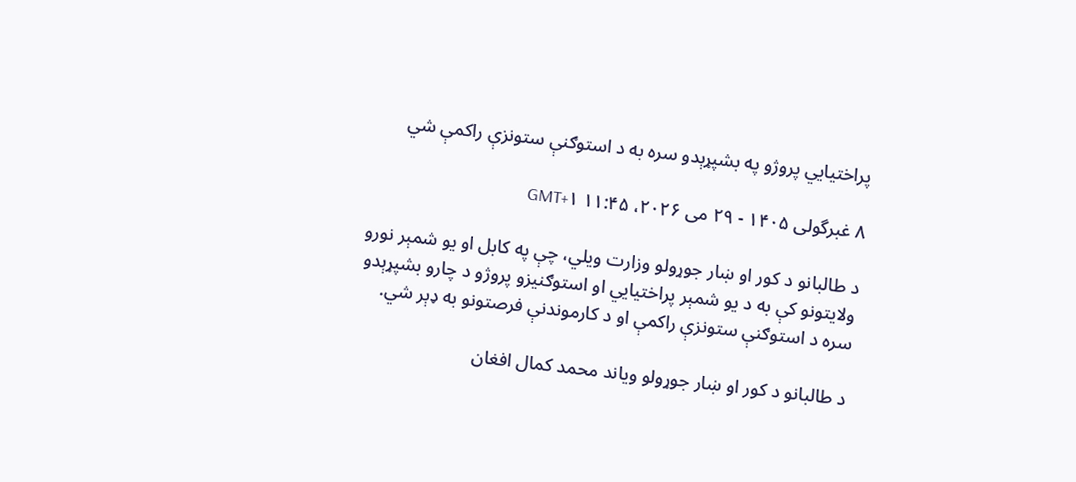پراختیايي پروژو په بشپړېدو سره به د استوګنې ستونزې راکمې شي

۸ غبرگولی ۱۴۰۵ - ۲۹ می ۲۰۲۶، ۱۱:۴۵ GMT+۱

د طالبانو د کور او ښار جوړولو وزارت ویلي، چې په کابل او یو شمېر نورو ولایتونو کې به د یو شمېر پراختیايي او استوګنیزو پروژو د چارو بشپړېدو سره د استوګنې ستونزې راکمې او د کارموندنې فرصتونو به ډېر شي.

د طالبانو د کور او ښار جوړولو ویاند محمد کمال افغان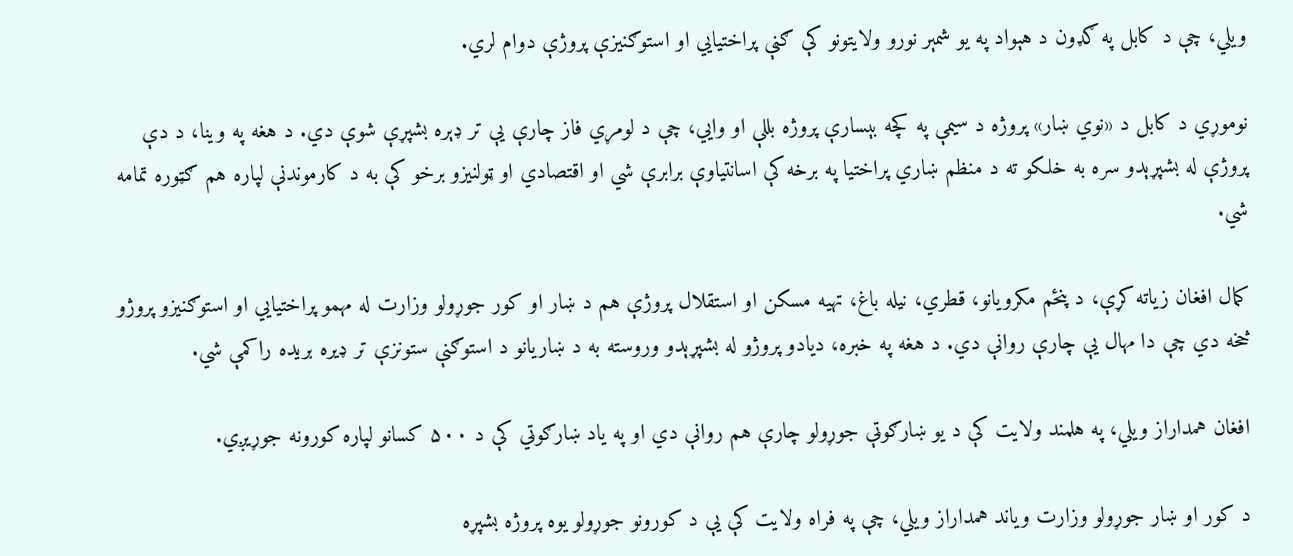ویلي، چې د کابل په ګډون د هېواد په یو شمېر نورو ولایتونو کې ګڼې پراختیايي او استوګنیزې پروژې دوام لري.

نوموړي د کابل د «نوي ښار» پروژه د سیمې په کچه بېسارې پروژه بللې او وايي، چې د لومړي فاز چارې یې تر ډېره بشپړې شوې دي. د هغه په وینا، د دې پروژې له بشپړېدو سره به خلکو ته د منظم ښاري پراختیا په برخه کې اسانتیاوې برابرې شي او اقتصادي او ټولنیزو برخو کې به د کارموندنې لپاره هم ګټوره تمامه شي.

کمال افغان زیاته کړې، د پنځم مکرویانو، قطري، نیله باغ، تهیه مسکن او استقلال پروژې هم د ښار او کور جوړولو وزارت له مهمو پراختیايي او استوګنیزو پروژو څخه دي چې دا مهال یې چارې روانې دي. د هغه په خبره، دیادو پروژو له بشپړېدو وروسته به د ښاریانو د استوګنې ستونزې تر ډیره بریده راکمې شي.

افغان همداراز ویلي، په هلمند ولایت کې د یو ښارګوټې جوړولو چارې هم روانې دي او په یاد ښارګوټي کې د ۵۰۰ کسانو لپاره کورونه جوړیږي.

د کور او ښار جوړولو وزارت ویاند همداراز ویلي، چې په فراه ولایت کې یې د کورونو جوړولو یوه پروژه بشپړه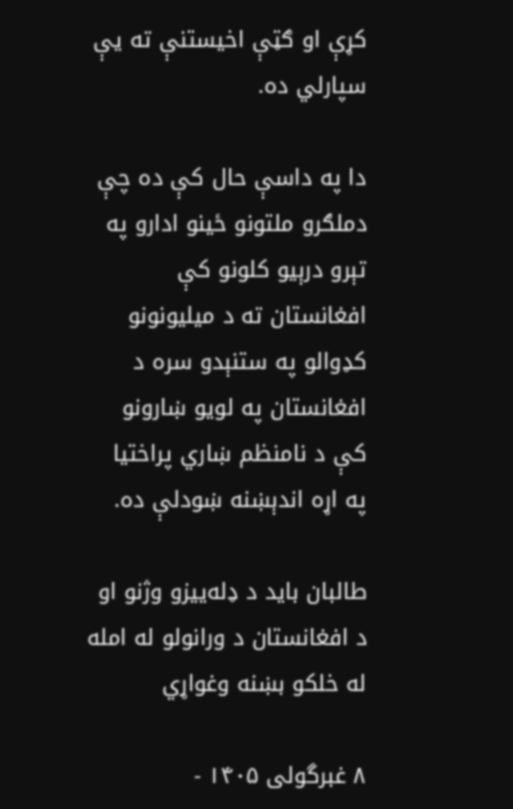کړې او ګټې اخیستنې ته یې سپارلي ده.

دا په داسې حال کې ده چې دملګرو ملتونو ځینو ادارو په تېرو درېیو کلونو کې افغانستان ته د میلیونونو کډوالو په ستنېدو سره د افغانستان په لویو ښارونو کې د نامنظم ښاري پراختیا په اړه اندېښنه ښودلې ده.

طالبان باید د ډله‌ییزو وژنو او د افغانستان د ورانولو له امله له خلکو بښنه وغواړي

۸ غبرگولی ۱۴۰۵ -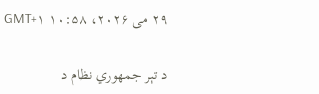۲۹ می ۲۰۲۶، ۱۰:۵۸ GMT+۱

د تېر جمهوري نظام د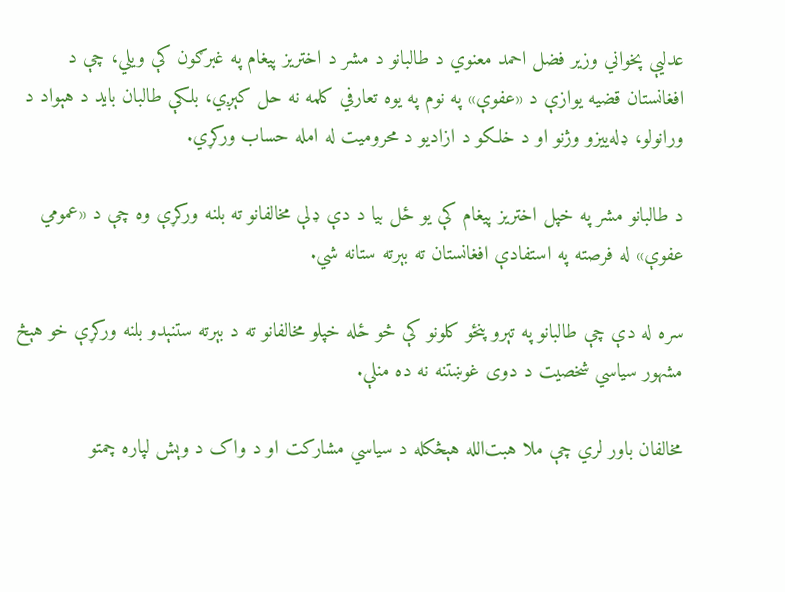عدلیې پخواني وزیر فضل احمد معنوي د طالبانو د مشر د اختریز پیغام په غبرګون کې ویلي، چې د افغانستان قضیه یوازې د «عفوې» په نوم په یوه تعارفي کلمه نه حل کېږي، بلکې طالبان باید د هېواد د ورانولو، ډله‌ییزو وژنو او د خلکو د ازادیو د محرومیت له امله حساب ورکړي.

د طالبانو مشر په خپل اختریز پیغام کې یو ځل بیا د دې ډلې مخالفانو ته بلنه ورکړې وه چې د «عمومي عفوې» له فرصته په استفادې افغانستان ته بېرته ستانه شي.

سره له دې چې طالبانو په تېرو پنځو کلونو کې څو ځله خپلو مخالفانو ته د بېرته ستنېدو بلنه ورکړې خو هېڅ مشهور سیاسي شخصیت د دوی غوښتنه نه ده منلې.

مخالفان باور لري چې ملا هبت‌الله هېڅکله د سیاسي مشارکت او د واک د وېش لپاره چمتو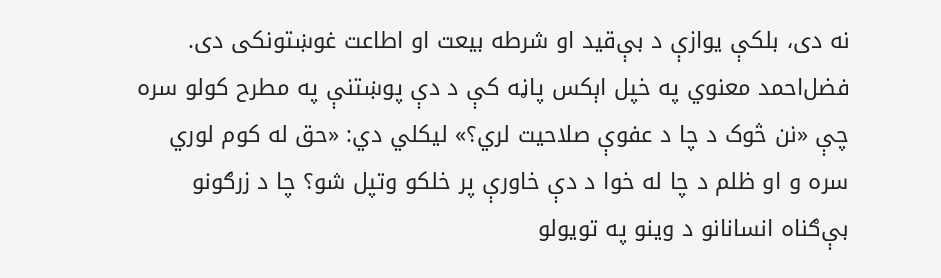نه دی، بلکې یوازې د بې‌قید او شرطه بیعت او اطاعت غوښتونکی دی.
فضل‌احمد معنوي په خپل اېکس پاڼه کې د دې پوښتنې په مطرح کولو سره چې «نن څوک د چا د عفوې صلاحیت لري؟» لیکلي دي: «حق له کوم لوري سره و او ظلم د چا له خوا د دې خاورې پر خلکو وتپل شو؟ چا د زرګونو بې‌ګناه انسانانو د وینو په تویولو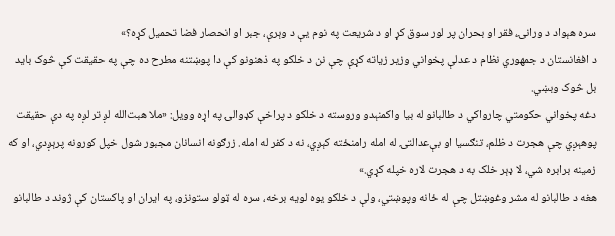سره هېواد د ورانۍ، فقر او بحران پر لور سوق کړ او د شریعت په نوم یې د وېرې، جبر او انحصار فضا تحمیل کړه؟»
د افغانستان د جمهوري نظام د عدلې پخواني وزیر زیاته کړې چې نن د خلکو په ذهنونو کې دا پوښتنه مطرح ده چې په حقیقت کې څوک باید بل څوک وبښي.
دغه پخواني حکومتي چارواکي د طالبانو له بیا واکمنېدو وروسته د خلکو د پراخې کډوالۍ په اړه وویل: «ملا هبت‌الله لږ تر لږه په دې حقیقت پوهېږي چې هجرت د ظلم، تنګسیا او بې‌عدالتۍ له امله رامنځته کېږي، نه د کفر له امله. زرګونه انسانان مجبور شول خپل کورونه پرېږدي، او که زمینه برابره شي، لا ډېر خلک به د هجرت لاره خپله کړي.»
هغه د طالبانو له مشر وغوښتل چې له ځانه وپوښتي، ولې د خلکو یوه لویه برخه، سره له ټولو ستونزو، په ایران او پاکستان کې ژوند د طالبانو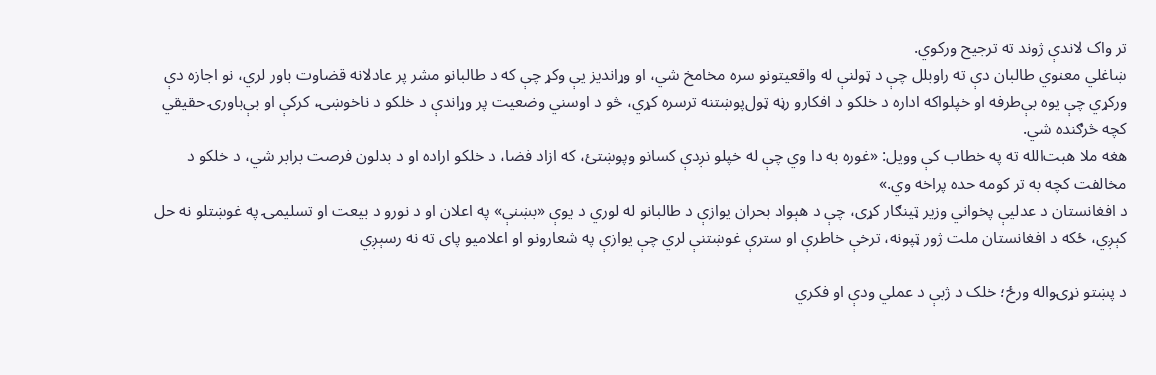تر واک لاندې ژوند ته ترجیح ورکوي.
ښاغلي معنوي طالبان دې ته راوبلل چې د ټولنې له واقعیتونو سره مخامخ شي، او وړاندیز یې وکړ چې که د طالبانو مشر پر عادلانه قضاوت باور لري، نو اجازه دې ورکړي چې یوه بې‌طرفه او خپلواکه اداره د خلکو د افکارو رڼه ټول‌پوښتنه ترسره کړي، څو د اوسني وضعیت پر وړاندې د خلکو د ناخوښۍ، کرکې او بې‌باورۍ حقیقي کچه څرګنده شي.
هغه ملا هبت‌الله ته په خطاب کې وویل: «غوره به دا وي چې له خپلو نږدې کسانو وپوښتئ، که ازاد فضا، د خلکو اراده او د بدلون فرصت برابر شي، د خلکو د مخالفت کچه به تر کومه حده پراخه وي.»
د افغانستان د عدلیې پخواني وزیر ټینګار کړی، چې د هېواد بحران یوازې د طالبانو له لوري د یوې «بښنې» په اعلان او د نورو د بیعت او تسلیمۍ په غوښتلو نه حل کېږي، ځکه د افغانستان ملت ژور ټپونه، ترخې خاطرې او سترې غوښتنې لري چې یوازې په شعارونو او اعلامیو پای ته نه رسېږي

د پښتو نړۍواله ورځ؛ خلک د ژبې د عملي ودې او فکري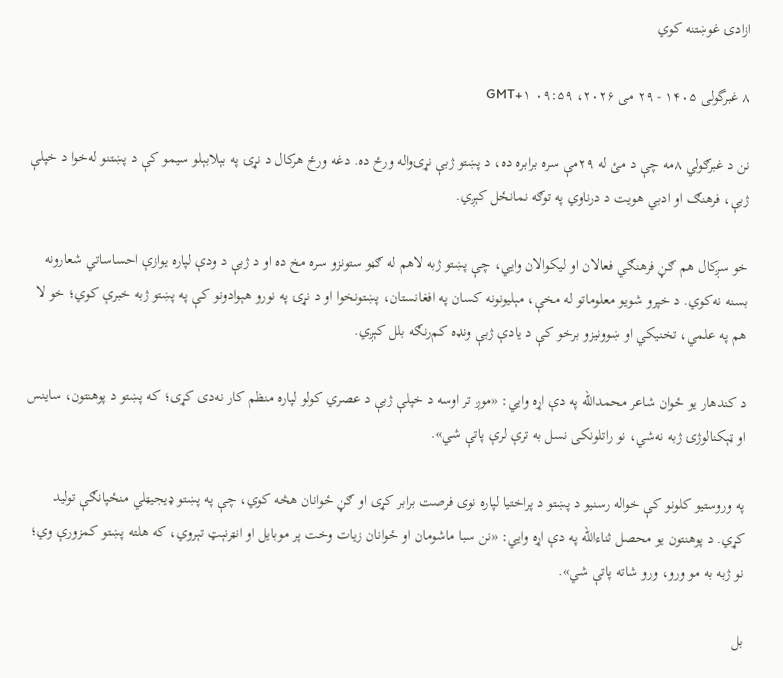ازادۍ غوښتنه کوي

۸ غبرگولی ۱۴۰۵ - ۲۹ می ۲۰۲۶، ۰۹:۵۹ GMT+۱

نن د غبرګولي ۸مه چې د مئ له ۲۹مې سره برابره ده، د پښتو ژبې نړۍواله ورځ ده. دغه ورځ هرکال د نړۍ په بېلابېلو سیمو کې د پښتنو له‌خوا د خپلې ژبې، فرهنګ او ادبي هویت د درناوي په توګه نمانځل کېږي.

خو سږکال هم ګڼ فرهنګي فعالان او لیکوالان وایي، چې پښتو ژبه لاهم له ګڼو ستونزو سره مخ ده او د ژبې د ودې لپاره یوازې احساساتي شعارونه بسنه نه‌کوي. د خپرو شویو معلوماتو له مخې، مېلیونونه کسان په افغانستان، پښتونخوا او د نړۍ په نورو هېوادونو کې په پښتو ژبه خبرې کوي؛ خو لا هم په علمي، تخنیکي او ښوونیزو برخو کې د یادې ژبې ونډه کم‌رنګه بلل کېږي.

د کندهار یو ځوان شاعر محمدالله په دې اړه وایي: «موږ تر اوسه د خپلې ژبې د عصري کولو لپاره منظم کار نه‌دی کړی؛ که پښتو د پوهنتون، ساینس او ټېکنالوژۍ ژبه نه‌شي، نو راتلونکی نسل به ترې لرې پاتې شي».

په وروستیو کلونو کې خواله رسنیو د پښتو د پراختیا لپاره نوی فرصت برابر کړی او ګڼ ځوانان هڅه کوي، چې په پښتو ډیجیټلي منځپانګې تولید کړي. د پوهنتون یو محصل ثناءالله په دې اړه وایي: «نن سبا ماشومان او ځوانان زیات وخت پر موبایل او انټرنېټ تېروي، که هلته پښتو کمزورې وي؛ نو ژبه به مو ورو، ورو شاته پاتې شي».

بل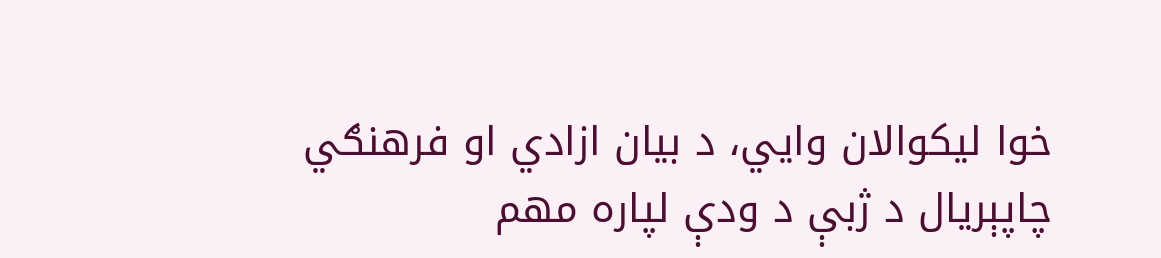خوا لیکوالان وایي، د بیان ازادي او فرهنګي چاپېریال د ژبې د ودې لپاره مهم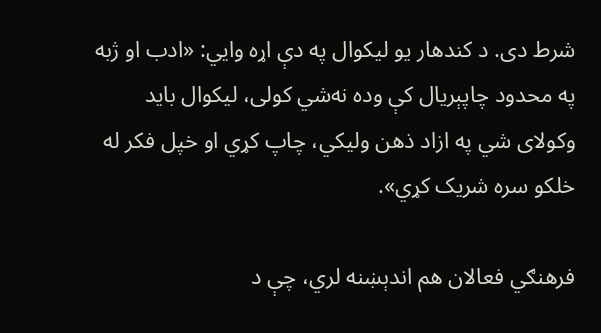شرط دی. د کندهار یو لیکوال په دې اړه وايي: «ادب او ژبه په محدود چاپېریال کې وده نه‌شي کولی، لیکوال باید وکولای شي په ازاد ذهن ولیکي، چاپ کړي او خپل فکر له خلکو سره شریک کړي».

فرهنګي فعالان هم اندېښنه لري، چې د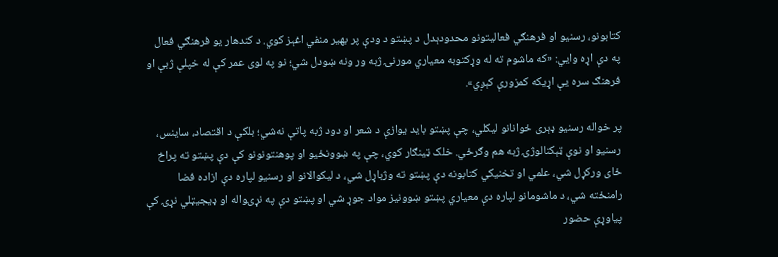کتابونو، رسنیو او فرهنګي فعالیتونو محدودېدل د پښتو د ودې پر بهیر منفي اغېز کوي. د کندهار یو فرهنګي فعال په دې اړه وايي: «که ماشوم ته له وړکتوبه معیاري مورنۍ ژبه ور ونه ښودل شي؛ نو په لوی عمر کې له خپلې ژبې او فرهنګ سره یې اړیکه کمزورې کېږي».

پر خواله رسنیو ډېری ځوانانو لیکلي، چې پښتو باید یوازې د شعر او دود ژبه پاتې نه‌شي؛ بلکې د اقتصاد، ساینس، رسنیو او نوې ټېکنالوژۍ ژبه هم وګرځي. خلک ټینګار کوي، چې په ښوونځیو او پوهنتونونو کې دې پښتو ته پراخ ځای ورکړل شي، علمي او تخنیکي کتابونه دې پښتو ته وژباړل شي، د لیکوالانو او رسنیو لپاره دې ازاده فضا رامنځته شي، د ماشومانو لپاره دې معیاري پښتو ښوونیز مواد جوړ شي او پښتو دې په نړۍواله او ډیجیټلي نړۍ کې پیاوړې حضور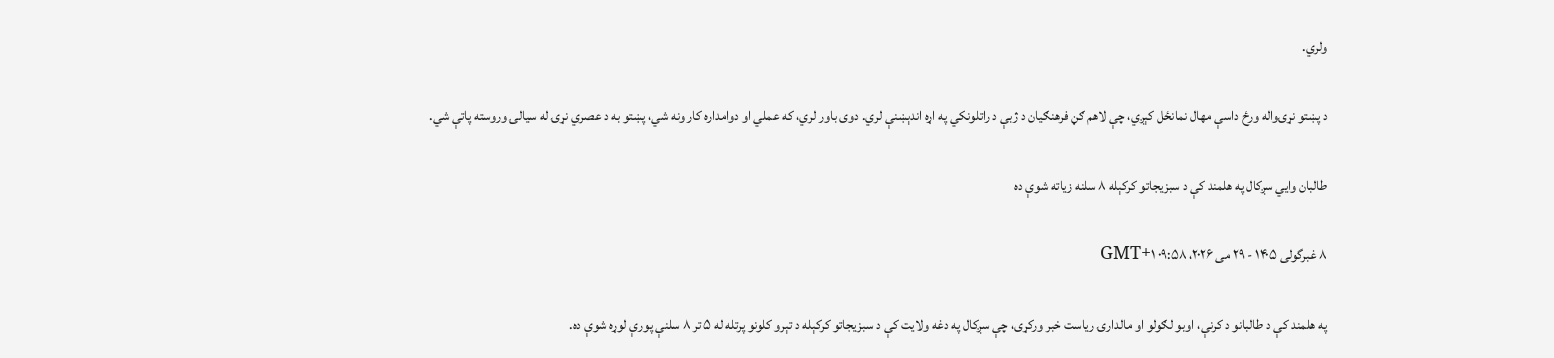ولري.

د پښتو نړۍواله ورځ داسې مهال نمانځل کېږي، چې لاهم ګڼ فرهنګیان د ژبې د راتلونکي په اړه اندېښنې لري. دوی باور لري، که عملي او دوامداره کار ونه شي، پښتو به د عصري نړۍ له سیالۍ وروسته پاتې شي.

طالبان وایي سږکال په هلمند کې د سبزیجاتو کرکېله ۸ سلنه زیاته شوې ده

۸ غبرگولی ۱۴۰۵ - ۲۹ می ۲۰۲۶، ۰۹:۵۸ GMT+۱

په هلمند کې د طالبانو د کرنې، اوبو لګولو او مالدارۍ ریاست خبر ورکړی، چې سږکال په دغه ولایت کې د سبزیجاتو کرکېله د تېرو کلونو پرتله له ۵ تر ۸ سلنې پورې لوړه شوې ده.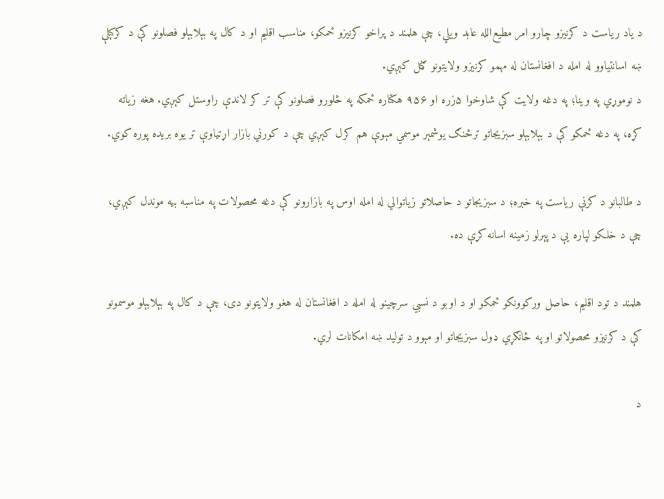د یاد ریاست د کرنیزو چارو امر مطیع‌الله عابد ویلي، چې هلمند د پراخو کرنیزو ځمکو، مناسب اقلیم او د کال په بېلابېلو فصلونو کې د کرکېلې ښه اسانتیاوو له امله د افغانستان له مهمو کرنیزو ولایتونو ګڼل کېږي.
د نوموړي په وینا؛ په دغه ولایت کې شاوخوا ۵زره او ۹۵۶ هکتاره ځمکه په څلورو فصلونو کې تر کر لاندې راوستل کېږي. هغه زیاته کړه، په دغه ځمکو کې د بېلابېلو سبزیجاتو ترڅنګ یوشمېر موسمي مېوې هم کرل کېږي چې د کورني بازار اړتیاوې تر یوه بریده پوره کوي.

د طالبانو د کرنې ریاست په خبره؛ د سبزیجاتو د حاصلاتو زیاتوالي له امله اوس په بازارونو کې دغه محصولات په مناسبه بیه موندل کېږي، چې د خلکو لپاره یې د پېرلو زمینه اسانه کړې ده.

هلمند د تود اقلیم، حاصل‌ ورکوونکو ځمکو او د اوبو د نسبي سرچینو له امله د افغانستان له هغو ولایتونو دی، چې د کال په بېلابېلو موسمونو کې د کرنیزو محصولاتو او په ځانګړي ډول سبزیجاتو او مېوو د تولید ښه امکانات لري.

د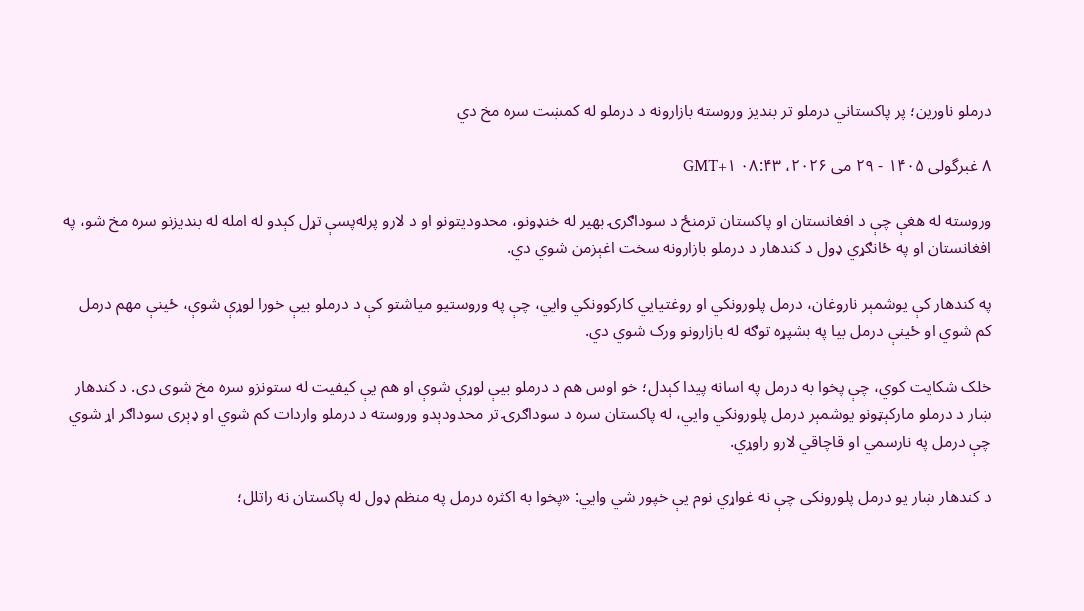درملو ناورین؛ پر پاکستاني درملو تر بندیز وروسته بازارونه د درملو له کمښت سره مخ دي

۸ غبرگولی ۱۴۰۵ - ۲۹ می ۲۰۲۶، ۰۸:۴۳ GMT+۱

وروسته له هغې چې د افغانستان او پاکستان ترمنځ د سوداګرۍ بهیر له خنډونو، محدودیتونو او د لارو پرله‌پسې تړل کېدو له امله له بندیزنو سره مخ شو، په افغانستان او په ځانګړي ډول د کندهار د درملو بازارونه سخت اغېزمن شوي دي.

په کندهار کې یوشمېر ناروغان، درمل پلورونکي او روغتیايي کارکوونکي وایي، چې په وروستیو میاشتو کې د درملو بیې خورا لوړې شوې، ځینې مهم درمل کم شوي او ځینې درمل بیا په بشپړه توګه له بازارونو ورک شوي دي.

خلک شکایت کوي، چې پخوا به درمل په اسانه پیدا کېدل؛ خو اوس هم د درملو بیې لوړې شوې او هم یې کیفیت له ستونزو سره مخ شوی دی. د کندهار ښار د درملو مارکېټونو یوشمېر درمل پلورونکي وایي، له پاکستان سره د سوداګرۍ تر محدودېدو وروسته د درملو واردات کم شوي او ډېری سوداګر اړ شوي چې درمل په نارسمي او قاچاقي لارو راوړي.

د کندهار ښار یو درمل پلورونکی چې نه غواړي نوم یې خپور شي وايي: «پخوا به اکثره درمل په منظم ډول له پاکستان نه راتلل؛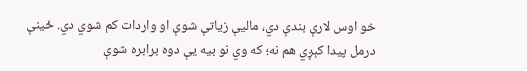خو اوس لارې بندې دي، مالیې زیاتې شوې او واردات کم شوي دي. ځینې درمل پیدا کېږي هم نه؛ که وي نو بیه یې دوه برابره شوې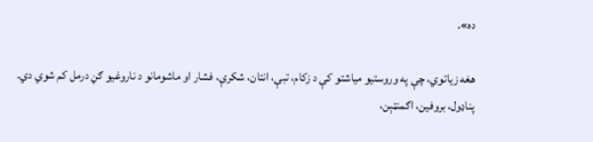ده».

هغه زیاتوي، چې په وروستیو میاشتو کې د زکام، تبې، انتان، شکرې، فشار او ماشومانو د ناروغیو ګڼ درمل کم شوي دي. پناډول، بروفین، اګمنټېن،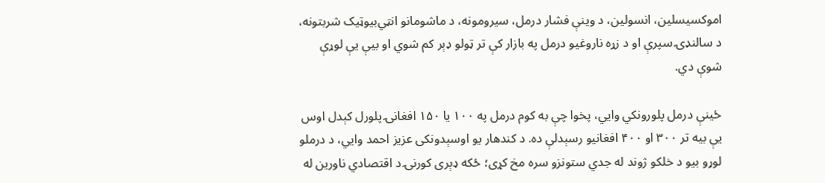اموکسیسلین، انسولین، د وینې فشار درمل، سیرومونه، د ماشومانو انټي‌بیوټیک شربتونه، د سالنډۍ سپرې او د زړه ناروغیو درمل په بازار کې تر ټولو ډېر کم شوي او بیې یې لوړې شوې دي.

ځینې درمل پلورونکي وایي، پخوا چې به کوم درمل په ۱۰۰ یا ۱۵۰ افغانۍ پلورل کېدل اوس یې بیه تر ۳۰۰ او ۴۰۰ افغانیو رسېدلې ده. د کندهار یو اوسېدونکی عزیز احمد وایي، د درملو لوړو بیو د خلکو ژوند له جدي ستونزو سره مخ کړی؛ ځکه ډېری کورنۍ د اقتصادي ناورین له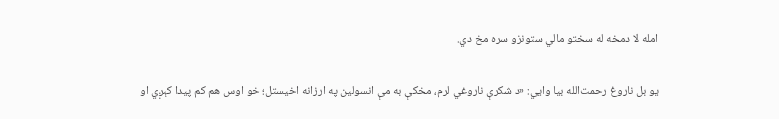امله لا دمخه له سختو مالي ستونزو سره مخ دي.

یو بل ناروغ رحمت‌الله بیا وایي: «د شکرې ناروغي لرم، مخکې به مې انسولین په ارزانه اخیستل؛ خو اوس هم کم پیدا کېږي او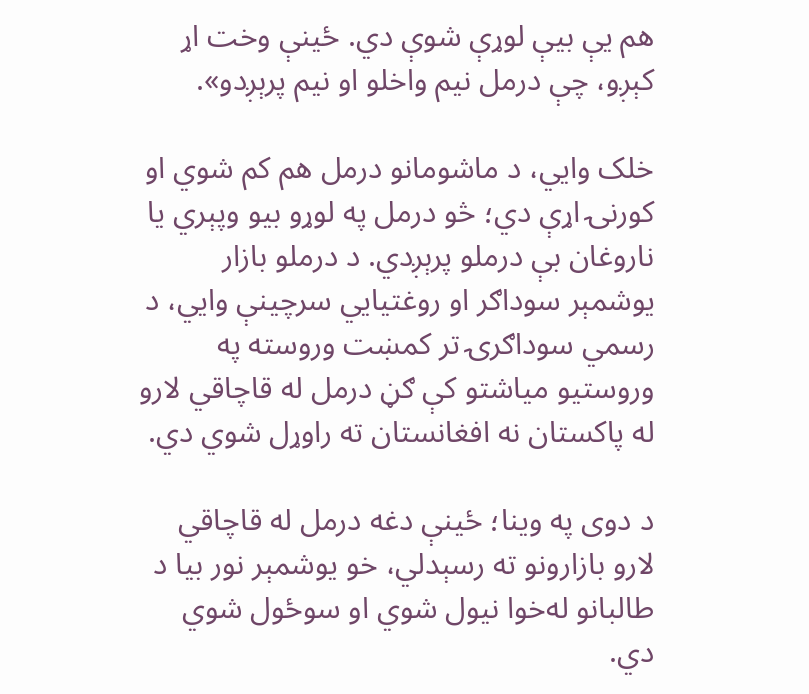هم یې بیې لوړې شوې دي. ځینې وخت اړ کېږو، چې درمل نیم واخلو او نیم پرېږدو».

خلک وایي، د ماشومانو درمل هم کم شوي او کورنۍ اړې دي؛ څو درمل په لوړو بیو وپېري یا ناروغان بې درملو پرېږدي. د درملو بازار یوشمېر سوداګر او روغتیايي سرچینې وایي، د رسمي سوداګرۍ تر کمښت وروسته په وروستیو میاشتو کې ګڼ درمل له قاچاقي لارو له پاکستان نه افغانستان ته راوړل شوي دي.

د دوی په وینا؛ ځینې دغه درمل له قاچاقي لارو بازارونو ته رسېدلي، خو یوشمېر نور بیا د طالبانو له‌خوا نیول شوي او سوځول شوي دي.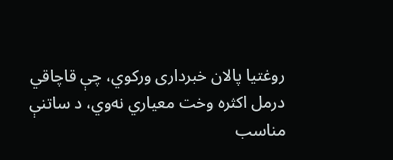روغتیا پالان خبرداری ورکوي، چې قاچاقي درمل اکثره وخت معیاري نه‌وي، د ساتنې مناسب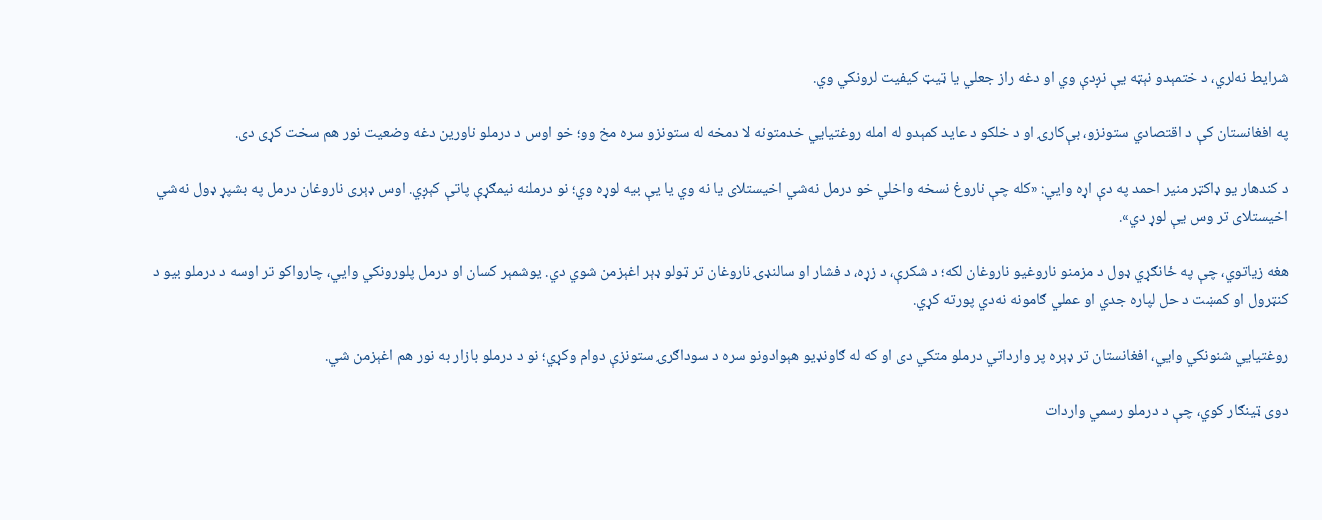شرایط نه‌لري، د ختمېدو نېټه یې نږدې وي او دغه راز جعلي یا ټیټ کیفیت لرونکي وي.

په افغانستان کې د اقتصادي ستونزو، بې‌کارۍ او د خلکو د عاید کمېدو له امله روغتیايي خدمتونه لا دمخه له ستونزو سره مخ وو؛ خو اوس د درملو ناورین دغه وضعیت نور هم سخت کړی دی.

د کندهار یو ډاکټر منیر احمد په دې اړه وایي: «کله چې ناروغ نسخه واخلي خو درمل نه‌شي اخیستلای یا نه وي یا یې بیه لوړه وي؛ نو درملنه نیمګړې پاتې کېږي. اوس ډېری ناروغان درمل په بشپړ ډول نه‌شي اخیستلای تر وس یې لوړ دي».

هغه زیاتوي، چې په ځانګړي ډول د مزمنو ناروغیو ناروغان لکه؛ د شکرې، د زړه، د فشار او سالنډۍ ناروغان تر ټولو ډېر اغېزمن شوي دي. یوشمېر کسان او درمل پلورونکي وایي، چارواکو تر اوسه د درملو بیو د کنټرول او کمښت د حل لپاره جدي او عملي ګامونه نه‌دي پورته کړي.

روغتیايي شنونکي وایي، افغانستان تر ډېره پر وارداتي درملو متکي دی او که له ګاونډیو هېوادونو سره د سوداګرۍ ستونزې دوام وکړي؛ نو د درملو بازار به نور هم اغېزمن شي.

دوی ټینګار کوي، چې د درملو رسمي واردات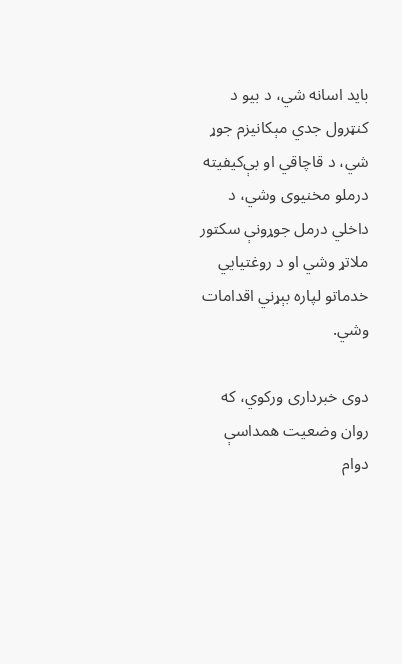باید اسانه شي، د بیو د کنټرول جدي مېکانیزم جوړ شي، د قاچاقي او بې‌کیفیته درملو مخنیوی وشي، د داخلي درمل جوړونې سکتور ملاتړ وشي او د روغتیايي خدماتو لپاره بېړني اقدامات وشي.

دوی خبرداری ورکوي، که روان وضعیت همداسې دوام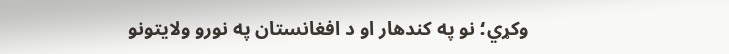وکړي؛ نو په کندهار او د افغانستان په نورو ولایتونو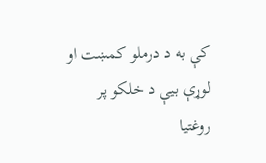کې به د درملو کمښت او لوړې بیې د خلکو پر روغتیا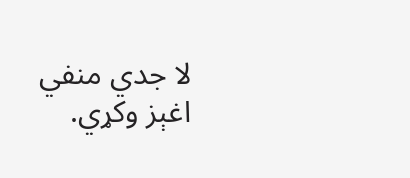لا جدي منفي اغېز وکړي.